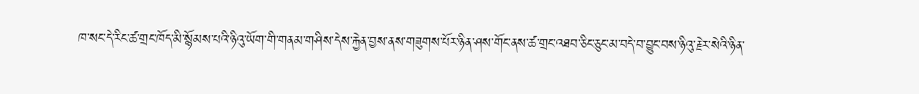ཁ་སང་དེ་རིང་ཚ་གྲང་ཁོད་མི་སྙོམས་པའི་ཉིའུ་ཡོག་གི་གནམ་གཤིས་དེས་རྐྱེན་བྱས་ནས་གཟུགས་པོར་ཉིན་ཤས་གོང་ནས་ཚ་གྲང་འཐབ་ཅིང་ཅུང་མ་བདེ་བ་བྱུང་བས་ཉིའུ་རྗེར་སེའི་ཉིན་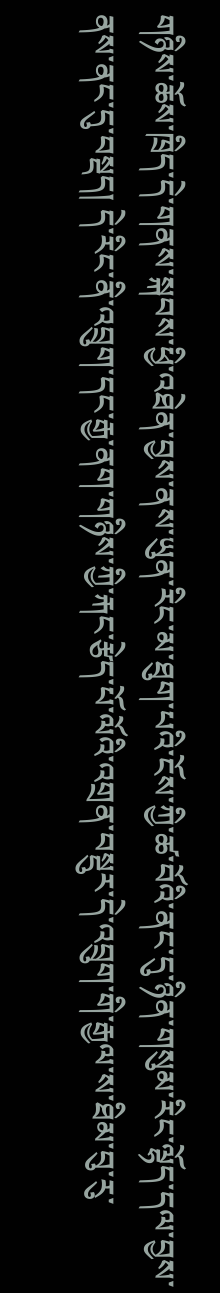གཉིས་ཆོས་ཁྲིད་དེ་གནས་སྐབས་ཕྱི་འཐེན་བྱས་ནས་ཡུན་རིང་མ་ཐུག་པའི་ངོས་ཀྱི་ཚ་བོའི་ནང་དུ་ཉིན་གསུམ་རིང་ལྷོད་དལ་བྱས་ནས་ནང་དུ་བསྡད། དེ་རིང་ནི་འབྲུག་དང་རྒྱ་ནག་གཉིས་ཀྱི་རྐང་རྩེད་པོ་ལོའི་འགྲན་བསྡུར་དེ་འབྲུག་གི་རྒྱལ་ས་ཐིམ་བུ་རུ་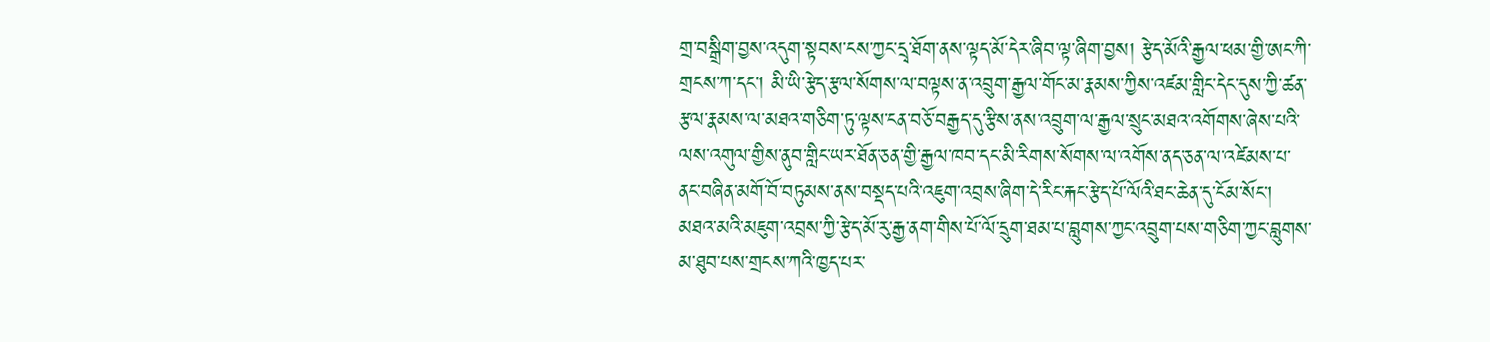གྲ་བསྒྲིག་བྱས་འདུག་སྟབས་ངས་ཀྱང་དྲྭ་ཐོག་ནས་ལྟད་མོ་དེར་ཞིབ་ལྟ་ཞིག་བྱས། རྩེད་མོའི་རྒྱལ་ཕམ་གྱི་ཨང་ཀི་གྲངས་ཀ་དང་། མི་ཡི་རྩེད་རྩལ་སོགས་ལ་བལྟས་ན་འབྲུག་རྒྱལ་གོང་མ་རྣམས་ཀྱིས་འཛམ་གླིང་དེང་དུས་ཀྱི་ཚན་རྩལ་རྣམས་ལ་མཐའ་གཅིག་ཏུ་ལྟས་ངན་བཅོ་བརྒྱད་དུ་རྩིས་ནས་འབྲུག་ལ་རྒྱལ་སྲུང་མཐའ་འགོགས་ཞེས་པའི་ལས་འགུལ་གྱིས་ནུབ་གླིང་ཡར་ཐོན་ཅན་གྱི་རྒྱལ་ཁབ་དང་མི་རིགས་སོགས་ལ་འགོས་ནད་ཅན་ལ་འཛེམས་པ་ནང་བཞིན་མགོ་བོ་བཏུམས་ནས་བསྡད་པའི་འཇུག་འབྲས་ཞིག་དེ་རིང་རྐང་རྩེད་པོ་ལོའི་ཐང་ཆེན་དུ་ངོམ་སོང་། མཐའ་མའི་མཇུག་འབྲས་ཀྱི་རྩེད་མོ་རུ་རྒྱ་ནག་གིས་པོ་ལོ་དྲུག་ཐམ་པ་བླུགས་ཀྱང་འབྲུག་པས་གཅིག་ཀྱང་བླུགས་མ་ཐུབ་པས་གྲངས་ཀའི་ཁྱད་པར་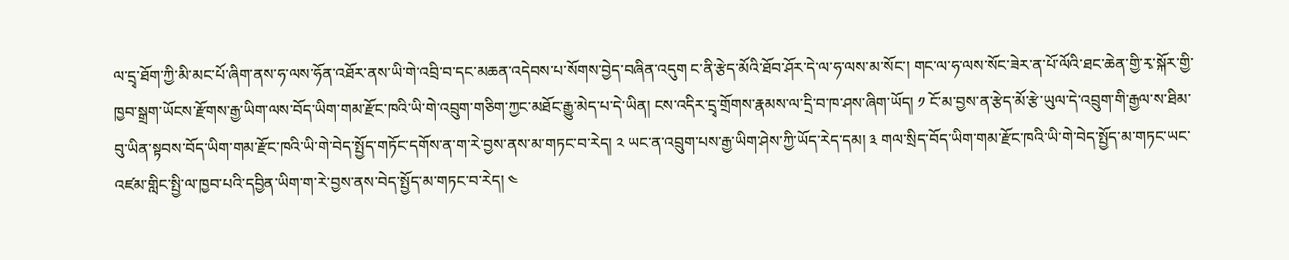ལ་དྲྭ་ཐོག་ཀྱི་མི་མང་པོ་ཞིག་ནས་ཧ་ལས་ཧོན་འཐོར་ནས་ཡི་གེ་འབྲི་བ་དང་མཆན་འདེབས་པ་སོགས་བྱེད་བཞིན་འདུག ང་ནི་རྩེད་མོའི་ཐོབ་ཤོར་དེ་ལ་ཧ་ལས་མ་སོང་། གང་ལ་ཧ་ལས་སོང་ཟེར་ན་པོ་ལོའི་ཐང་ཆེན་གྱི་རྭ་སྐོར་གྱི་ཁྱབ་སྒྲག་ཡོངས་རྫོགས་རྒྱ་ཡིག་ལས་བོད་ཡིག་གམ་རྫོང་ཁའི་ཡི་གེ་འབྲུག་གཅིག་ཀྱང་མཐོང་རྒྱུ་མེད་པ་དེ་ཡིན། ངས་འདིར་དྲྭ་གྲོགས་རྣམས་ལ་དྲི་བ་ཁ་ཤས་ཞིག་ཡོད། ༡ ངོ་མ་བྱས་ན་རྩེད་མོ་རྩེ་ཡུལ་དེ་འབྲུག་གི་རྒྱལ་ས་ཐིམ་བུ་ཡིན་སྟབས་བོད་ཡིག་གམ་རྫོང་ཁའི་ཡི་གེ་བེད་སྤྱོད་གཏོང་དགོས་ན་ག་རེ་བྱས་ནས་མ་གཏང་བ་རེད། ༢ ཡང་ན་འབྲུག་པས་རྒྱ་ཡིག་ཤེས་ཀྱི་ཡོད་རེད་དམ། ༣ གལ་སྲིད་བོད་ཡིག་གམ་རྫོང་ཁའི་ཡི་གེ་བེད་སྤྱོད་མ་གཏང་ཡང་འཛམ་གླིང་སྤྱི་ལ་ཁྱབ་པའི་དབྱིན་ཡིག་ག་རེ་བྱས་ནས་བེད་སྤྱོད་མ་གཏང་བ་རེད། ༤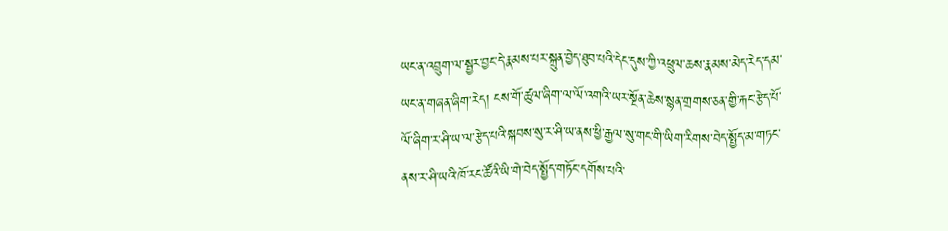ཡང་ན་འབྲུག་ལ་སྦྱར་བྱང་དེ་རྣམས་པར་སྐྲུན་བྱེད་ཐུབ་པའི་དེང་དུས་ཀྱི་འཕྲུལ་ཆས་རྣམས་མེད་རེད་དམ་ཡང་ན་གཞན་ཞིག་རེད། ངས་གོ་ཚུལ་ཞིག་ལ་ལོ་འགའི་ཡར་སྔོན་ཆེས་སྙན་གྲགས་ཅན་གྱི་རྐང་རྩེད་པོ་ལོ་ཞིག་ར་ཤི་ཡ་ལ་རྩེད་པའི་སྐབས་སུ་ར་ཤི་ཡ་ནས་ཕྱི་རྒྱལ་སུ་གང་གི་ཡིག་རིགས་བེད་སྤྱོད་མ་གཏང་ནས་ར་ཤི་ཡའི་ཁོ་རང་ཚོའི་ཡི་གེ་བེད་སྤྱོད་གཏོང་དགོས་པའི་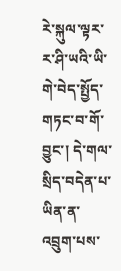རེ་སྐུལ་ལྟར་ར་ཤི་ཡའི་ཡི་གེ་བེད་སྤྱོད་གཏང་བ་གོ་བྱུང་། དེ་གལ་སྲིད་བདེན་པ་ཡིན་ན་འབྲུག་པས་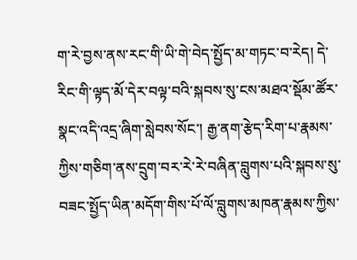ག་རེ་བྱས་ནས་རང་གི་ཡི་གེ་བེད་སྤྱོད་མ་གཏང་བ་རེད། དེ་རིང་གི་ལྟད་མོ་དེར་བལྟ་བའི་སྐབས་སུ་ངས་མཐའ་སྡོམ་ཚོར་སྣང་འདི་འདྲ་ཞིག་སླེབས་སོང་། རྒྱ་ནག་རྩེད་རིག་པ་རྣམས་ཀྱིས་གཅིག་ནས་དྲུག་བར་རེ་རེ་བཞིན་བླུགས་པའི་སྐབས་སུ་བཟང་སྤྱོད་ཡིན་མདོག་གིས་པོ་ལོ་བླུགས་མཁན་རྣམས་ཀྱིས་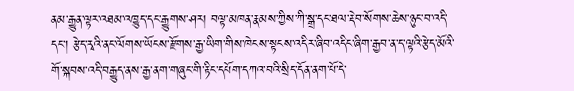ནམ་རྒྱུན་ལྟར་འཐམ་འཁྱུད་དང་རྒྱུགས་ཤར། བལྟ་མཁན་རྣམས་ཀྱིས་ཀི་སྒྲ་དང་ཐལ་རྡེབ་སོགས་ཆེས་ཉུང་བ་འདི་དང་། རྩེད་རྭའི་ནང་ལོགས་ཡོངས་རྫོགས་རྒྱ་ཡིག་གིས་ཁེངས་སྟངས་འདིར་ཞིབ་འདིང་ཞིག་རྒྱབ་ན་ད་ལྟའི་རྩེད་མོའི་གོ་སྐབས་འདི་བརྒྱུད་ནས་རྒྱ་ནག་གཞུང་གི་རྟིང་དཔོག་དཀའ་བའི་སྲིད་དོན་ནག་པོ་དེ་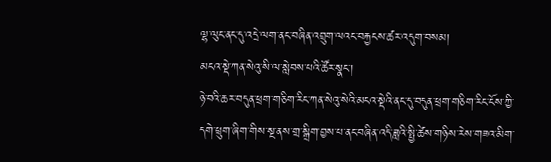ལྷ་ལུང་ནང་དུ་འདྲེ་ལག་ནང་བཞིན་འབྲུག་ལའང་བརྐྱངས་ཚར་འདུག་བསམ།
མངའ་སྡེ་ཀན་སེའུ་སི་ལ་སླེབས་པའི་ཚོར་སྣང་།
ཉེ་བའི་ཆར་བདུན་ཕྲག་གཅིག་རིང་ཀན་སེའུ་སེའི་མངའ་སྡེའི་ནང་དུ་བདུན་ཕྲག་གཅིག་རིང་ངོས་ཀྱི་དགེ་ཕྲུག་ཞིག་གིས་སྔ་ནས་གྲ་སྒྲིག་བྱས་པ་ནང་བཞིན་འདི་ཟླའི་སྤྱི་ཚེས་གཉིས་རེས་གཟའ་མིག་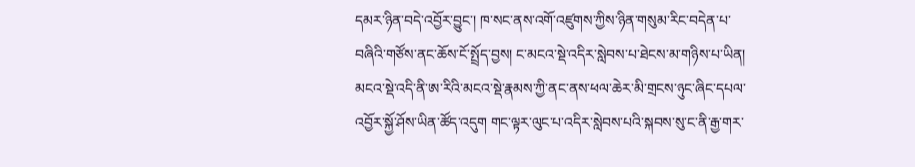དམར་ཉིན་བདེ་འབྱོར་བྱུང་། ཁ་སང་ནས་འགོ་འཛུགས་ཀྱིས་ཉིན་གསུམ་རིང་བདེན་པ་བཞིའི་གཙོས་ནང་ཆོས་ངོ་སྤྲོད་བྱས། ང་མངའ་སྡེ་འདིར་སླེབས་པ་ཐེངས་མ་གཉིས་པ་ཡིན། མངའ་སྡེ་འདི་ནི་ཨ་རིའི་མངའ་སྡེ་རྣམས་ཀྱི་ནང་ནས་ཕལ་ཆེར་མི་གྲངས་ཉུང་ཞིང་དཔལ་འབྱོར་སྐྱོ་ཤོས་ཡིན་ཚོད་འདུག གང་ལྟར་ལུང་པ་འདིར་སླེབས་པའི་སྐབས་སུ་ང་ནི་རྒྱ་གར་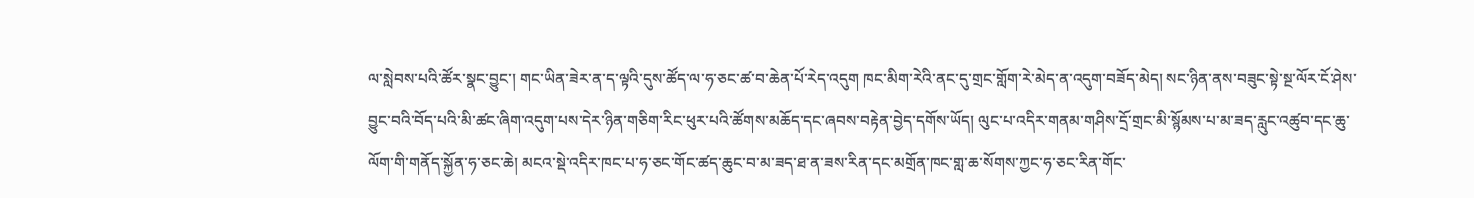ལ་སླེབས་པའི་ཚོར་སྣང་བྱུང་། གང་ཡིན་ཟེར་ན་ད་ལྟའི་དུས་ཚོད་ལ་ཧ་ཅང་ཚ་བ་ཆེན་པོ་རེད་འདུག ཁང་མིག་རེའི་ནང་དུ་གྲང་གློག་རེ་མེད་ན་འདུག་བཟོད་མེད། སང་ཉིན་ནས་བཟུང་སྟེ་སྔ་ལོར་ངོ་ཤེས་བྱུང་བའི་བོད་པའི་མི་ཚང་ཞིག་འདུག་པས་དེར་ཉིན་གཅིག་རིང་ཕུར་པའི་ཚོགས་མཆོད་དང་ཞབས་བརྟེན་བྱེད་དགོས་ཡོད། ལུང་པ་འདིར་གནམ་གཤིས་དྲོ་གྲང་མི་སྙོམས་པ་མ་ཟད་རླུང་འཚུབ་དང་ཆུ་ལོག་གི་གནོད་སྐྱོན་ཧ་ཅང་ཆེ། མངའ་སྡེ་འདིར་ཁང་པ་ཧ་ཅང་གོང་ཚད་ཆུང་བ་མ་ཟད་ཐ་ན་ཟས་རིན་དང་མགྲོན་ཁང་གླ་ཆ་སོགས་ཀྱང་ཧ་ཅང་རིན་གོང་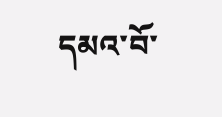དམའ་བོ་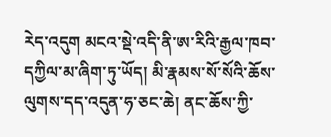རེད་འདུག མངའ་སྡེ་འདི་ནི་ཨ་རིའི་རྒྱལ་ཁབ་དཀྱིལ་མ་ཞིག་ཏུ་ཡོད། མི་རྣམས་སོ་སོའི་ཆོས་ལུགས་དད་འདུན་ཧ་ཅང་ཆེ། ནང་ཆོས་ཀྱི་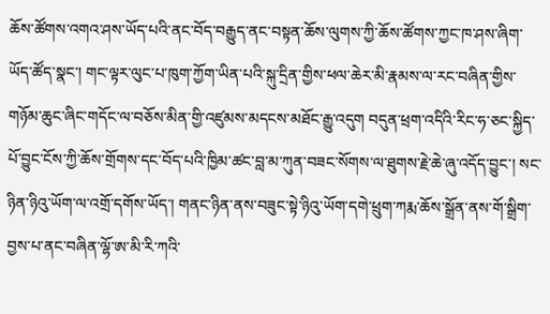ཆོས་ཚོགས་འགའ་ཤས་ཡོད་པའི་ནང་བོད་བརྒྱུད་ནང་བསྟན་ཆོས་ལུགས་ཀྱི་ཆོས་ཚོགས་ཀྱང་ཁ་ཤས་ཞིག་ཡོད་ཚོད་སྣང་། གང་ལྟར་ལུང་པ་ཁུག་ཀྱོག་ཡིན་པའི་སྐུ་དྲིན་གྱིས་ཕལ་ཆེར་མི་རྣམས་ལ་རང་བཞིན་གྱིས་གཉོམ་ཆུང་ཞིང་གདོང་ལ་བཅོས་མིན་གྱི་འཛུམས་མདངས་མཐོང་རྒྱུ་འདུག བདུན་ཕྲག་འདིའི་རིང་ཧ་ཅང་སྐྱིད་པོ་བྱུང་ངོས་ཀྱི་ཆོས་གྲོགས་དང་བོད་པའི་ཁྱིམ་ཚང་བླ་མ་ཀུན་བཟང་སོགས་ལ་ཐུགས་རྗེ་ཆེ་ཞུ་འདོད་བྱུང་། སང་ཉིན་ཉིའུ་ཡོག་ལ་འགྲོ་དགོས་ཡོད་། གནང་ཉིན་ནས་བཟུང་སྟེ་ཉིའུ་ཡོག་དགེ་ཕྲུག་ཀརྨ་ཆོས་སྒྲོན་ནས་གོ་སྒྲིག་བྱས་པ་ནང་བཞིན་ལྷོ་ཨ་མི་རི་ཀའི་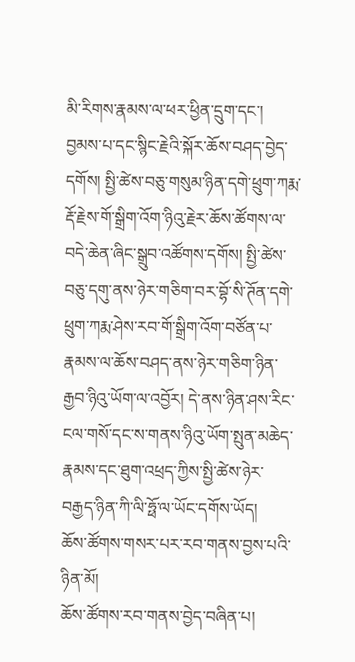མི་རིགས་རྣམས་ལ་ཕར་ཕྱིན་དྲུག་དང་། བྱམས་པ་དང་སྙིང་རྗེའི་སྐོར་ཆོས་བཤད་བྱེད་དགོས། སྤྱི་ཚེས་བཅུ་གསུམ་ཉིན་དགེ་ཕྲུག་ཀརྨ་རྡོ་རྗེས་གོ་སྒྲིག་འོག་ཉིའུ་རྗེར་ཆོས་ཚོགས་ལ་བདེ་ཆེན་ཞིང་སྒྲུབ་འཚོགས་དགོས། སྤྱི་ཚེས་བཅུ་དགུ་ནས་ཉེར་གཅིག་བར་བྷོ་སི་ཊོན་དགེ་ཕྲུག་ཀརྨ་ཤེས་རབ་གོ་སྒྲིག་འོག་བཙོན་པ་རྣམས་ལ་ཆོས་བཤད་ནས་ཉེར་གཅིག་ཉིན་རྒྱབ་ཉིའུ་ཡོག་ལ་འབྱོར། དེ་ནས་ཉིན་ཤས་རིང་ངལ་གསོ་དང་ས་གནས་ཉིའུ་ཡོག་སྤུན་མཆེད་རྣམས་དང་ཐུག་འཕྲད་ཀྱིས་སྤྱི་ཚེས་ཉེར་བརྒྱད་ཉིན་ཀི་ལི་ཧྥོ་ལ་ཡོང་དགོས་ཡོད།
ཆོས་ཚོགས་གསར་པར་རབ་གནས་བྱས་པའི་ཉིན་མོ།
ཆོས་ཚོགས་རབ་གནས་བྱེད་བཞིན་པ།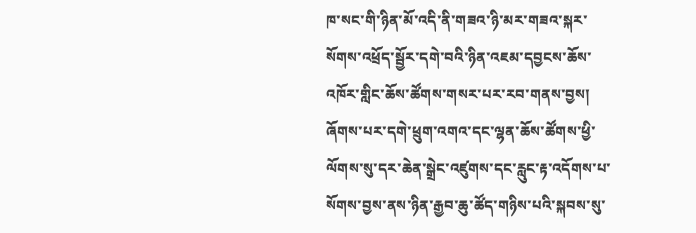ཁ་སང་གི་ཉིན་མོ་འདི་ནི་གཟའ་ཉི་མར་གཟའ་སྐར་སོགས་འཕྲོད་སྦྱོར་དགེ་བའི་ཉིན་འཇམ་དབྱངས་ཆོས་འཁོར་གླིང་ཆོས་ཚོགས་གསར་པར་རབ་གནས་བྱས། ཞོགས་པར་དགེ་ཕྲུག་འགའ་དང་ལྷན་ཆོས་ཚོགས་ཕྱི་ལོགས་སུ་དར་ཆེན་སྒྲེང་འཛུགས་དང་རླུང་རྟ་འདོགས་པ་སོགས་བྱས་ནས་ཉིན་རྒྱབ་ཆུ་ཚོད་གཉིས་པའི་སྐབས་སུ་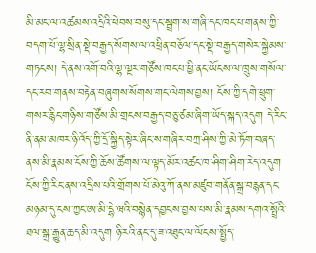མི་མང་ལ་འཚམས་འདྲིའི་ཕེབས་བསུ་དང་སྦྲག་ས་གཞི་དང་ཁང་པ་གནས་ཀྱི་བདག་པོ་ལྷ་སྲིན་སྡེ་བརྒྱད་སོགས་ལ་འཕྲིན་བཅོལ་དང་སྡེ་བརྒྱད་གསེར་སྐྱེམས་གཏངས། དེ་ནས་འགོ་བའི་ལྷ་ལྔར་གཙོས་ཁང་པ་ཕྱི་ནང་ཡོངས་ལ་ཁྲུས་གསོལ་དང་རབ་གནས་བརྟེན་བཞུགས་སོགས་གང་ལེགས་བྱས། ངོས་ཀྱི་དགེ་ཕྲུག་གསར་རྙིང་གཉིས་གཙོས་མི་གྲངས་བརྒྱད་བཅུ་ཙམ་ཞིག་ཡོད་སྐད་འདུག དེ་རིང་ནི་ནམ་མཁར་ཉི་འོད་ཀྱི་དྲོ་སྐྱིད་སྟེར་ཞིང་ས་གཞིར་བཀྲ་ཤིས་ཀྱི་མེ་ཏོག་བཞད་ནས་མི་རྣམས་ངོས་ཀྱི་ཆོས་ཚོགས་ལ་ལྟད་མོར་འཚང་ཁ་ཤིག་ཤིག་རེད་འདུག ངོས་ཀྱི་རིང་ནས་འདྲིས་པའི་གྲོགས་པོ་མེའུ་ཀོ་ནས་མཛུབ་གནོན་སྒྲ་བརྙན་དང་མཉམ་དུ་ངས་ཀྱང་ཨ་མི་དྷེ་ཝའི་བསྙེན་དབྱངས་བྱས་པས་མི་རྣམས་དགའ་སྤྲོའི་ཐལ་སྒྲ་རྒྱུན་ཆད་མི་འདུག ཉི་རའི་ནང་དུ་ཟ་འཐུང་ལ་ལོངས་སྤྱོད་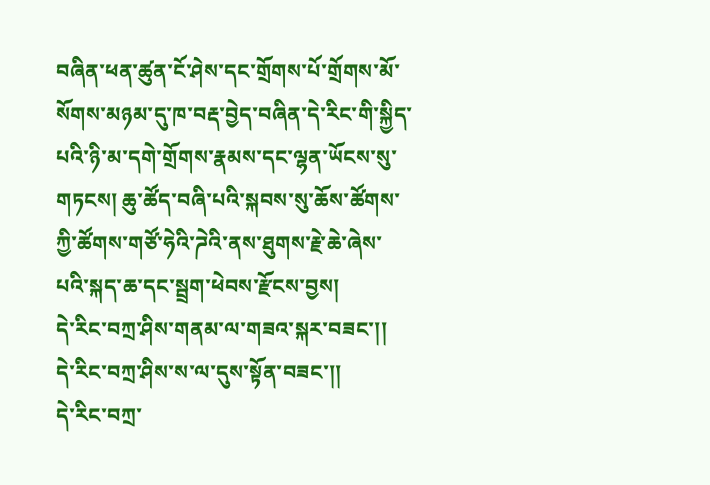བཞིན་ཕན་ཚུན་ངོ་ཤེས་དང་གྲོགས་པོ་གྲོགས་མོ་སོགས་མཉམ་དུ་ཁ་བརྡ་བྱེད་བཞིན་དེ་རིང་གི་སྐྱིད་པའི་ཉི་མ་དགེ་གྲོགས་རྣམས་དང་ལྷན་ཡོངས་སུ་གཏངས། ཆུ་ཚོད་བཞི་པའི་སྐབས་སུ་ཆོས་ཚོགས་ཀྱི་ཚོགས་གཙོ་ཧེའི་ཌེའི་ནས་ཐུགས་རྗེ་ཆེ་ཞེས་པའི་སྐད་ཆ་དང་སྦྲག་ཕེབས་རྫོངས་བྱས།
དེ་རིང་བཀྲ་ཤིས་གནམ་ལ་གཟའ་སྐར་བཟང་།།
དེ་རིང་བཀྲ་ཤིས་ས་ལ་དུས་སྟོན་བཟང་།།
དེ་རིང་བཀྲ་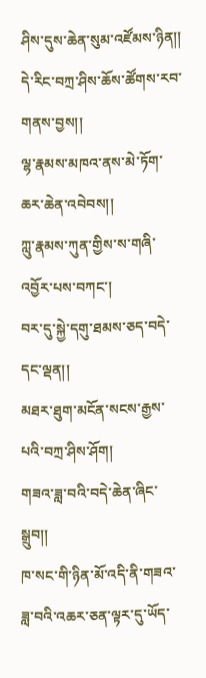ཤིས་དུས་ཆེན་སུམ་འཛོམས་ཉིན།།
དེ་རིང་བཀྲ་ཤིས་ཆོས་ཚོགས་རབ་གནས་བྱས།།
ལྷ་རྣམས་མཁའ་ནས་མེ་ཏོག་ཆར་ཆེན་འབེབས།།
ཀླུ་རྣམས་ཀུན་གྱིས་ས་གཞི་འབྱོར་པས་བཀང་།
བར་དུ་སྐྱེ་དགུ་ཐམས་ཅད་བདེ་དང་ལྡན།།
མཐར་ཐུག་མངོན་སངས་རྒྱས་པའི་བཀྲ་ཤིས་ཤོག།
གཟའ་ཟླ་བའི་བདེ་ཆེན་ཞིང་སྒྲུབ།།
ཁ་སང་གི་ཉིན་མོ་འདི་ནི་གཟའ་ཟླ་བའི་འཆར་ཅན་ལྟར་དུ་ཡོད་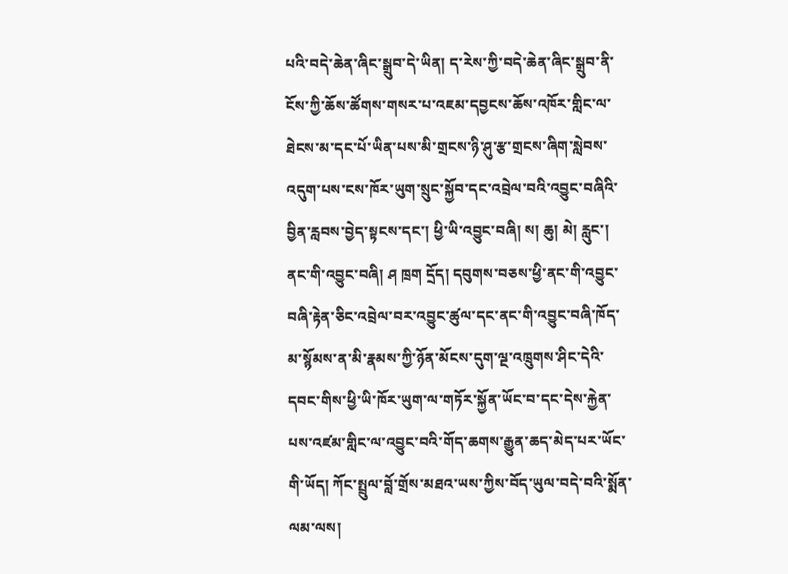པའི་བདེ་ཆེན་ཞིང་སྒྲུབ་དེ་ཡིན། ད་རེས་ཀྱི་བདེ་ཆེན་ཞིང་སྒྲུབ་ནི་ངོས་ཀྱི་ཆོས་ཚོགས་གསར་པ་འཇམ་དབྱངས་ཆོས་འཁོར་གླིང་ལ་ཐེངས་མ་དང་པོ་ཡིན་པས་མི་གྲངས་ཉི་ཤུ་རྩ་གྲངས་ཞིག་སླེབས་འདུག་པས་ངས་ཁོར་ཡུག་སྲུང་སྐྱོབ་དང་འབྲེལ་བའི་འབྱུང་བཞིའི་བྱིན་རླབས་བྱེད་སྟངས་དང་། ཕྱི་ཡི་འབྱུང་བཞི། ས། ཆུ། མེ། རླུང་། ནང་གི་འབྱུང་བཞི། ཤ ཁྲག དྲོད། དབུགས་བཅས་ཕྱི་ནང་གི་འབྱུང་བཞི་རྟེན་ཅིང་འབྲེལ་བར་འབྱུང་ཚུལ་དང་ནང་གི་འབྱུང་བཞི་ཁོད་མ་སྙོམས་ན་མི་རྣམས་ཀྱི་ཉོན་མོངས་དུག་ལྔ་འཁྲུགས་ཤིང་དེའི་དབང་གིས་ཕྱི་ཡི་ཁོར་ཡུག་ལ་གཏོར་སྐྱོན་ཡོང་བ་དང་དེས་རྐྱེན་པས་འཛམ་གླིང་ལ་འབྱུང་བའི་གོད་ཆགས་རྒྱུན་ཆད་མེད་པར་ཡོང་གི་ཡོད། ཀོང་སྤྲུལ་བློ་གྲོས་མཐའ་ཡས་ཀྱིས་བོད་ཡུལ་བདེ་བའི་སྨོན་ལམ་ལས།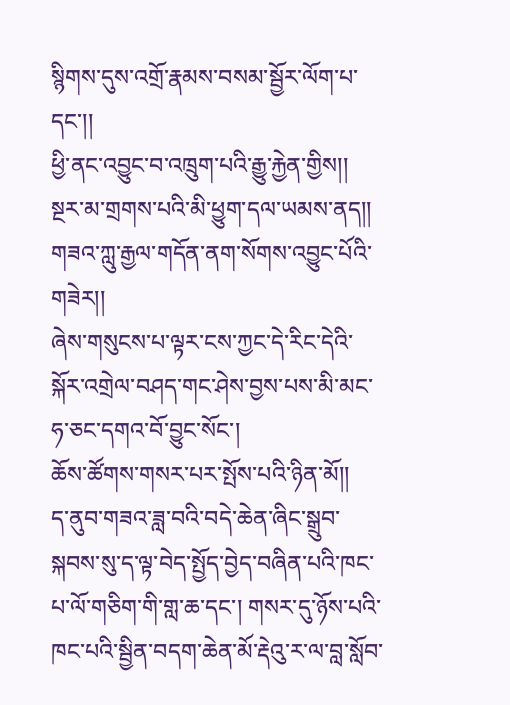སྙིགས་དུས་འགྲོ་རྣམས་བསམ་སྦྱོར་ལོག་པ་དང་།།
ཕྱི་ནང་འབྱུང་བ་འཁྲུག་པའི་རྒྱུ་རྐྱེན་གྱིས།།
སྔར་མ་གྲགས་པའི་མི་ཕྱུག་དལ་ཡམས་ནད།།
གཟའ་ཀླུ་རྒྱལ་གདོན་ནག་སོགས་འབྱུང་པོའི་གཟེར།།
ཞེས་གསུངས་པ་ལྟར་ངས་ཀྱང་དེ་རིང་དེའི་སྐོར་འགྲེལ་བཤད་གང་ཤེས་བྱས་པས་མི་མང་ཧ་ཅང་དགའ་བོ་བྱུང་སོང་།
ཆོས་ཚོགས་གསར་པར་སྤོས་པའི་ཉིན་མོ།།
ད་ནུབ་གཟའ་ཟླ་བའི་བདེ་ཆེན་ཞིང་སྒྲུབ་སྐབས་སུ་ད་ལྟ་བེད་སྤྱོད་བྱེད་བཞིན་པའི་ཁང་པ་ལོ་གཅིག་གི་གླ་ཆ་དང་། གསར་དུ་ཉོས་པའི་ཁང་པའི་སྦྱིན་བདག་ཆེན་མོ་རྡེའུ་ར་ལ་བླ་སློབ་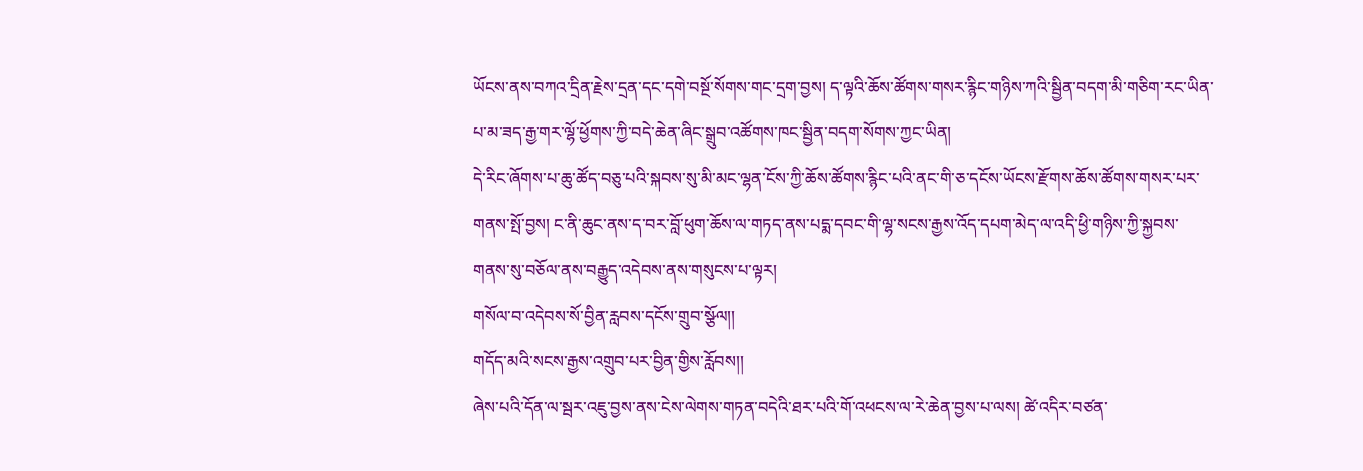ཡོངས་ནས་བཀའ་དྲིན་རྗེས་དྲན་དང་དགེ་བསྔོ་སོགས་གང་དྲག་བྱས། ད་ལྟའི་ཆོས་ཚོགས་གསར་རྙིང་གཉིས་ཀའི་སྦྱིན་བདག་མི་གཅིག་རང་ཡིན་པ་མ་ཟད་རྒྱ་གར་ལྷོ་ཕྱོགས་ཀྱི་བདེ་ཆེན་ཞིང་སྒྲུབ་འཚོགས་ཁང་སྦྱིན་བདག་སོགས་ཀྱང་ཡིན།
དེ་རིང་ཞོགས་པ་ཆུ་ཚོད་བཅུ་པའི་སྐབས་སུ་མི་མང་ལྷན་ངོས་ཀྱི་ཆོས་ཚོགས་རྙིང་པའི་ནང་གི་ཅ་དངོས་ཡོངས་རྫོགས་ཆོས་ཚོགས་གསར་པར་གནས་སྤོ་བྱས། ང་ནི་ཆུང་ནས་ད་བར་བློ་ཕུག་ཆོས་ལ་གཏད་ནས་པདྨ་དབང་གི་ལྷ་སངས་རྒྱས་འོད་དཔག་མེད་ལ་འདི་ཕྱི་གཉིས་ཀྱི་སྐྱབས་གནས་སུ་བཅོལ་ནས་བརྒྱུད་འདེབས་ནས་གསུངས་པ་ལྟར།
གསོལ་བ་འདེབས་སོ་བྱིན་རླབས་དངོས་གྲུབ་སྩོལ།།
གདོད་མའི་སངས་རྒྱས་འགྲུབ་པར་བྱིན་གྱིས་རློབས།།
ཞེས་པའི་དོན་ལ་སྦར་འཇུ་བྱས་ནས་ངེས་ལེགས་གཏན་བདེའི་ཐར་པའི་གོ་འཕངས་ལ་རེ་ཆེན་བྱས་པ་ལས། ཚེ་འདིར་བཙན་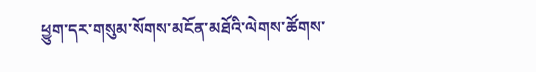ཕྱུག་དར་གསུམ་སོགས་མངོན་མཐོའི་ལེགས་ཚོགས་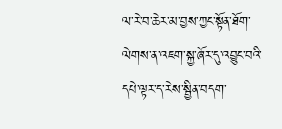ལ་རེ་བ་ཆེར་མ་བྱས་ཀྱང་སྟོན་ཐོག་ལེགས་ན་འཇག་སྐྱ་ཞོར་དུ་འབྱུང་བའི་དཔེ་ལྟར་ད་རེས་སྦྱིན་བདག་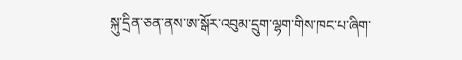སྐུ་དྲིན་ཅན་ནས་ཨ་སྒོར་འབུམ་དྲུག་ལྷག་གིས་ཁང་པ་ཞིག་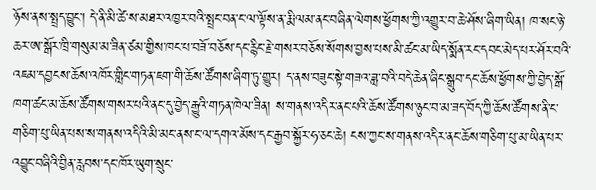ཉོས་ནས་སྤྲད་བྱུང་། དེ་ནི་མི་ཚེ་ས་མཐར་འཁྱར་བའི་སྤྲང་བན་ང་ལ་ལྟོས་ན་རྨི་ལམ་ནང་བཞིན་ལེགས་ཕྱོགས་ཀྱི་འགྱུར་བ་ཆེ་ཤོས་ཞིག་ཡིན། ཁ་སང་ཉེ་ཆར་ཨ་སྒོར་ཁྲི་གསུམ་མ་ཟིན་ཙམ་གྱིས་ཁང་པ་བཟོ་བཅོས་དང་རྙིང་རྗེ་གསར་བཅོས་སོགས་བྱས་པས་མི་ཚང་མ་ཡིད་སྨོན་རང་དབང་མེད་པར་ཤོར་བའི་འཇམ་དབྱངས་ཆོས་འཁོར་གླིང་གཏན་ཇག་གི་ཆོས་ཚོགས་ཞིག་ཏུ་གྱུར། ད་ནས་བཟུང་སྟེ་གཟའ་ཟླ་བའི་བདེ་ཆེན་ཞིང་སྒྲུབ་དང་ཆོས་ཕྱོགས་ཀྱི་བྱེད་སྒོ་ཁག་ཚང་མ་ཆོས་ཚོགས་གསར་པའི་ནང་དུ་བྱེད་རྒྱུའི་གཏན་ཁེལ་ཟིན། ས་གནས་འདིར་ནང་པའི་ཆོས་ཚོགས་ཉུང་བ་མ་ཟད་བོད་ཀྱི་ཆོས་ཚོགས་ནི་ང་གཅིག་པུ་ཡིན་པས་ས་གནས་འདིའི་མི་མང་ནས་ང་ལ་དགའ་མོས་དང་རྒྱབ་སྐྱོར་ཧ་ཅང་ཆེ། ངས་ཀྱང་ས་གནས་འདིར་ནང་ཆོས་གཅིག་པུ་མ་ཡིན་པར་འབྱུང་བཞིའི་བྱིན་རླབས་དང་ཁོར་ཡུག་སྲུང་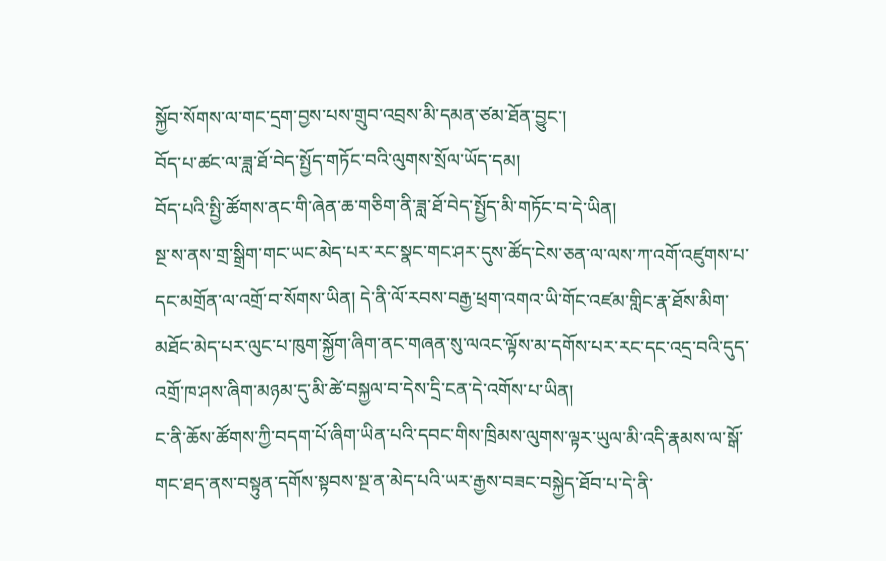སྐྱོབ་སོགས་ལ་གང་དྲག་བྱས་པས་གྲུབ་འབྲས་མི་དམན་ཙམ་ཐོན་བྱུང་།
བོད་པ་ཚང་ལ་ཟླ་ཐོ་བེད་སྤྱོད་གཏོང་བའི་ལུགས་སྲོལ་ཡོད་དམ།
བོད་པའི་སྤྱི་ཚོགས་ནང་གི་ཞེན་ཆ་གཅིག་ནི་ཟླ་ཐོ་བེད་སྤྱོད་མི་གཏོང་བ་དེ་ཡིན།
སྔ་ས་ནས་གྲ་སྒྲིག་གང་ཡང་མེད་པར་རང་སྣང་གང་ཤར་དུས་ཚོད་ངེས་ཅན་ལ་ལས་ཀ་འགོ་འཛུགས་པ་དང་མགྲོན་ལ་འགྲོ་བ་སོགས་ཡིན། དེ་ནི་ལོ་རབས་བརྒྱ་ཕྲག་འགའ་ཡི་གོང་འཛམ་གླིང་རྣ་ཐོས་མིག་མཐོང་མེད་པར་ལུང་པ་ཁུག་སྐྱོག་ཞིག་ནང་གཞན་སུ་ལའང་ལྟོས་མ་དགོས་པར་རང་དང་འདྲ་བའི་དུད་འགྲོ་ཁ་ཤས་ཞིག་མཉམ་དུ་མི་ཚེ་བསྐྱལ་བ་དེས་དྲི་ངན་དེ་འགོས་པ་ཡིན།
ང་ནི་ཆོས་ཚོགས་ཀྱི་བདག་པོ་ཞིག་ཡིན་པའི་དབང་གིས་ཁྲིམས་ལུགས་ལྟར་ཡུལ་མི་འདི་རྣམས་ལ་སྒོ་གང་ཐད་ནས་བསྟུན་དགོས་སྟབས་སྔ་ན་མེད་པའི་ཡར་རྒྱས་བཟང་བསྐྱེད་ཐོབ་པ་དེ་ནི་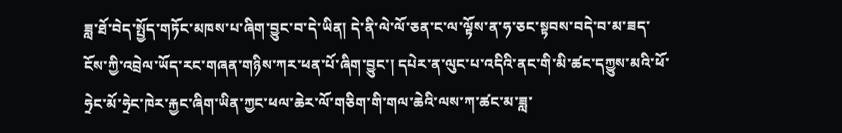ཟླ་ཐོ་བེད་སྤྱོད་གཏོང་མཁས་པ་ཞིག་བྱུང་བ་དེ་ཡིན། དེ་ནི་ལེ་ལོ་ཅན་ང་ལ་ལྟོས་ན་ཧ་ཅང་སྟབས་བདེ་བ་མ་ཟད་ངོས་ཀྱི་འབྲེལ་ཡོད་རང་གཞན་གཉིས་ཀར་ཕན་པོ་ཞིག་བྱུང་། དཔེར་ན་ལུང་པ་འདིའི་ནང་གི་མི་ཚང་དཀྱུས་མའི་ཕོ་ཧྲེང་མོ་ཧྲེང་ཁེར་རྐྱང་ཞིག་ཡིན་ཀྱང་ཕལ་ཆེར་ལོ་གཅིག་གི་གལ་ཆེའི་ལས་ཀ་ཚང་མ་ཟླ་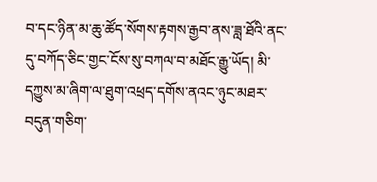བ་དང་ཉིན་མ་ཆུ་ཚོད་སོགས་རྟགས་རྒྱབ་ནས་ཟླ་ཐོའི་ནང་དུ་བཀོད་ཅིང་གྱང་ངོས་སུ་བཀལ་བ་མཐོང་རྒྱུ་ཡོད། མི་དཀྱུས་མ་ཞིག་ལ་ཐུག་འཕྲད་དགོས་ནའང་ཉུང་མཐར་བདུན་གཅིག་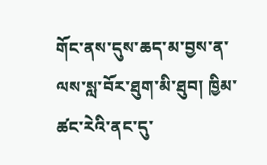གོང་ནས་དུས་ཆད་མ་བྱས་ན་ལས་སླ་བོར་ཐུག་མི་ཐུབ། ཁྱིམ་ཚང་རེའི་ནང་དུ་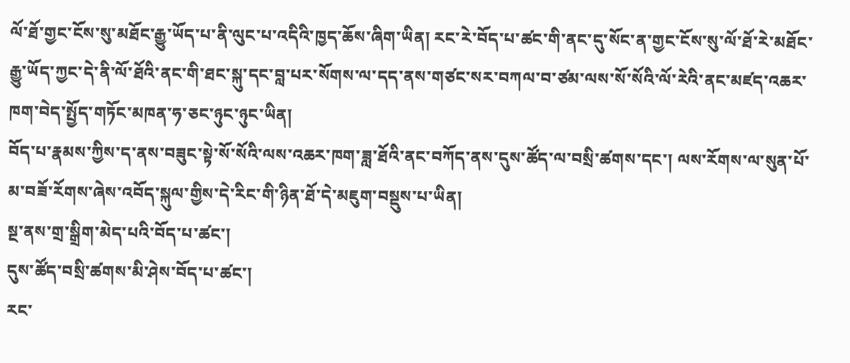ལོ་ཐོ་གྱང་ངོས་སུ་མཐོང་རྒྱུ་ཡོད་པ་ནི་ལུང་པ་འདིའི་ཁྱད་ཆོས་ཞིག་ཡིན། རང་རེ་བོད་པ་ཚང་གི་ནང་དུ་སོང་ན་གྱང་ངོས་སུ་ལོ་ཐོ་རེ་མཐོང་རྒྱུ་ཡོད་ཀྱང་དེ་ནི་ལོ་ཐོའི་ནང་གི་ཐང་སྐུ་དང་བླ་པར་སོགས་ལ་དད་ནས་གཙང་སར་བཀལ་བ་ཙམ་ལས་སོ་སོའི་ལོ་རེའི་ནང་མཛད་འཆར་ཁག་བེད་སྤྱོད་གཏོང་མཁན་ཧ་ཅང་ཉུང་ཉུང་ཡིན།
བོད་པ་རྣམས་ཀྱིས་ད་ནས་བཟུང་སྟེ་སོ་སོའི་ལས་འཆར་ཁག་ཟླ་ཐོའི་ནང་བཀོད་ནས་དུས་ཚོད་ལ་བསྲི་ཚགས་དང་། ལས་རོགས་ལ་སུན་པོ་མ་བཟོ་རོགས་ཞེས་འབོད་སྐུལ་གྱིས་དེ་རིང་གི་ཉིན་ཐོ་དེ་མཇུག་བསྡུས་པ་ཡིན།
སྔ་ནས་གྲ་སྒྲིག་མེད་པའི་བོད་པ་ཚང་།
དུས་ཚོད་བསྲི་ཚགས་མི་ཤེས་བོད་པ་ཚང་།
རང་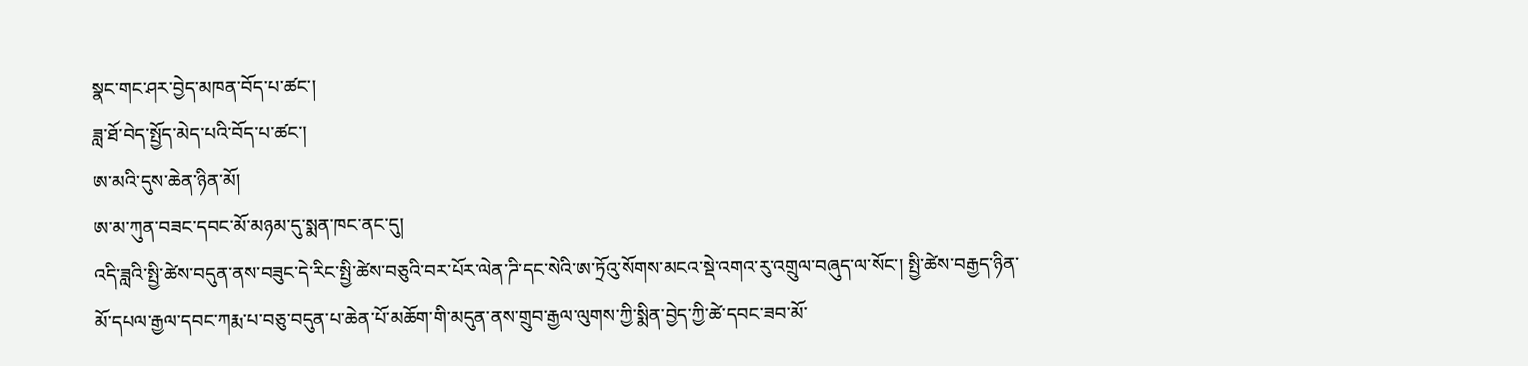སྣང་གང་ཤར་བྱེད་མཁན་བོད་པ་ཚང་།
ཟླ་ཐོ་བེད་སྤྱོད་མེད་པའི་བོད་པ་ཚང་།
ཨ་མའི་དུས་ཆེན་ཉིན་མོ།
ཨ་མ་ཀུན་བཟང་དབང་མོ་མཉམ་དུ་སྨན་ཁང་ནང་དུ།
འདི་ཟླའི་སྤྱི་ཚེས་བདུན་ནས་བཟུང་དེ་རིང་སྤྱི་ཚེས་བཅུའི་བར་པོར་ལེན་ཌི་དང་སེའི་ཨ་ཏྲོའུ་སོགས་མངའ་སྡེ་འགའ་རུ་འགྲུལ་བཞུད་ལ་སོང་། སྤྱི་ཚེས་བརྒྱད་ཉིན་མོ་དཔལ་རྒྱལ་དབང་ཀརྨ་པ་བཅུ་བདུན་པ་ཆེན་པོ་མཆོག་གི་མདུན་ནས་གྲུབ་རྒྱལ་ལུགས་ཀྱི་སྨིན་བྱེད་ཀྱི་ཚེ་དབང་ཟབ་མོ་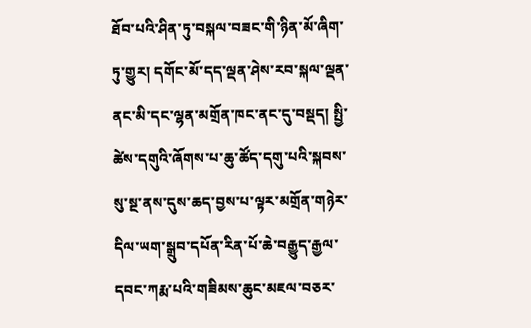ཐོབ་པའི་ཤིན་ཏུ་བསྐལ་བཟང་གི་ཉིན་མོ་ཞིག་ཏུ་གྱུར། དགོང་མོ་དད་ལྡན་ཤེས་རབ་སྐལ་ལྡན་ནང་མི་དང་ལྷན་མགྲོན་ཁང་ནང་དུ་བསྡད། སྤྱི་ཚེས་དགུའི་ཞོགས་པ་ཆུ་ཚོད་དགུ་པའི་སྐབས་སུ་སྔ་ནས་དུས་ཆད་བྱས་པ་ལྟར་མགྲོན་གཉེར་དིལ་ཡག་སྒྲུབ་དཔོན་རིན་པོ་ཆེ་བརྒྱུད་རྒྱལ་དབང་ཀརྨ་པའི་གཟིམས་ཆུང་མཇལ་བཅར་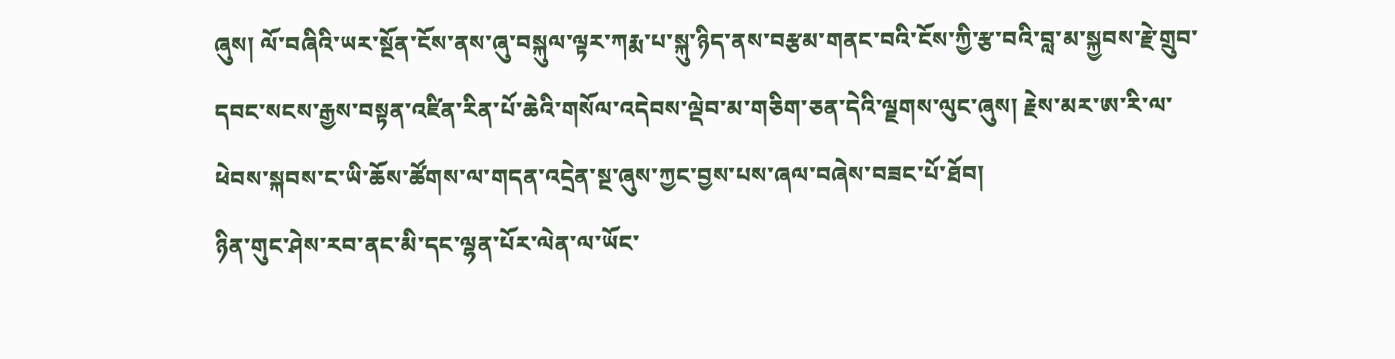ཞུས། ལོ་བཞིའི་ཡར་སྔོན་ངོས་ནས་ཞུ་བསྐུལ་ལྟར་ཀརྨ་པ་སྐུ་ཉིད་ནས་བརྩམ་གནང་བའི་ངོས་ཀྱི་རྩ་བའི་བླ་མ་སྐྱབས་རྗེ་གྲུབ་དབང་སངས་རྒྱས་བསྟན་འཛིན་རིན་པོ་ཆེའི་གསོལ་འདེབས་ལྡེབ་མ་གཅིག་ཅན་དེའི་ལྗགས་ལུང་ཞུས། རྗེས་མར་ཨ་རི་ལ་ཕེབས་སྐབས་ང་ཡི་ཆོས་ཚོགས་ལ་གདན་འདྲེན་སྔ་ཞུས་ཀྱང་བྱས་པས་ཞལ་བཞེས་བཟང་པོ་ཐོབ།
ཉིན་གུང་ཤེས་རབ་ནང་མི་དང་ལྷན་པོར་ལེན་ལ་ཡོང་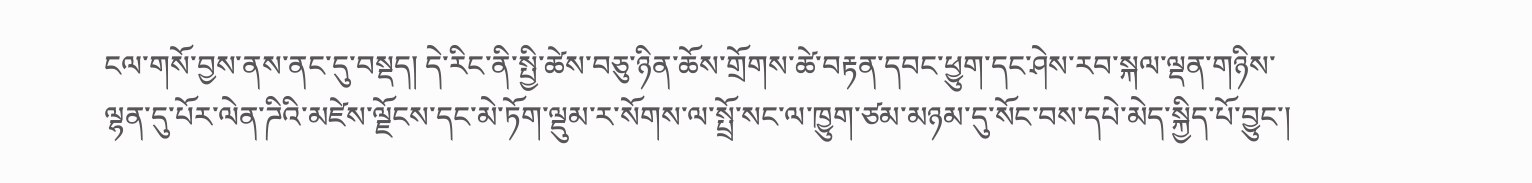ངལ་གསོ་བྱས་ནས་ནང་དུ་བསྡད། དེ་རིང་ནི་སྤྱི་ཚེས་བཅུ་ཉིན་ཆོས་གྲོགས་ཚེ་བརྟན་དབང་ཕྱུག་དང་ཤེས་རབ་སྐལ་ལྡན་གཉིས་ལྷན་དུ་པོར་ལེན་ཌིའི་མཛེས་ལྗོངས་དང་མེ་ཏོག་ལྡུམ་ར་སོགས་ལ་སྤྲོ་སང་ལ་ཁྱུག་ཙམ་མཉམ་དུ་སོང་བས་དཔེ་མེད་སྐྱིད་པོ་བྱུང་།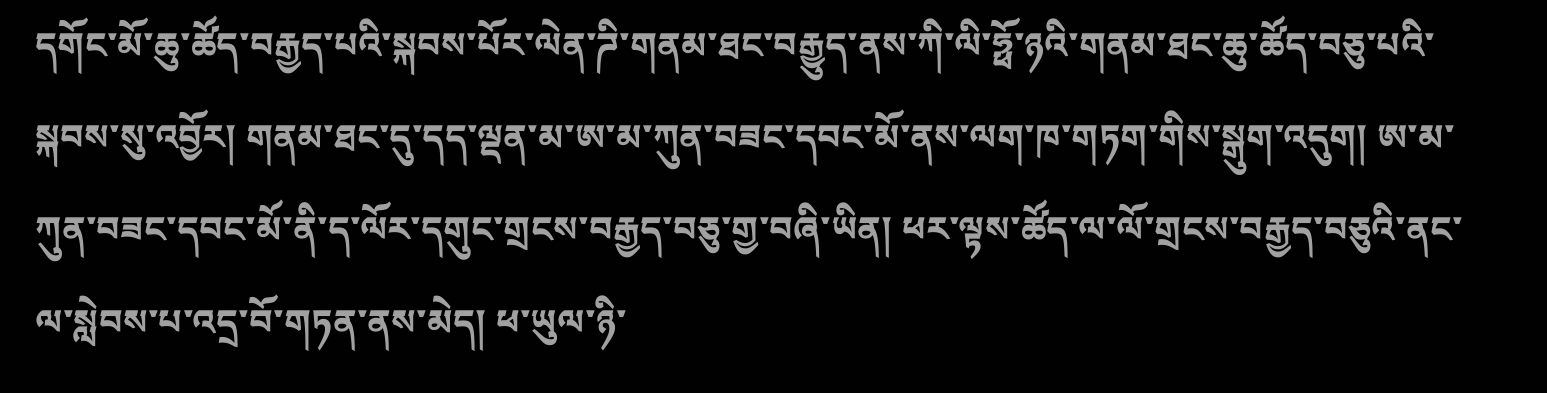དགོང་མོ་ཆུ་ཚོད་བརྒྱད་པའི་སྐབས་པོར་ལེན་ཌི་གནམ་ཐང་བརྒྱུད་ནས་ཀི་ལི་ཧྥོ་ཉའི་གནམ་ཐང་ཆུ་ཚོད་བཅུ་པའི་སྐབས་སུ་འབྱོར། གནམ་ཐང་དུ་དད་ལྡན་མ་ཨ་མ་ཀུན་བཟང་དབང་མོ་ནས་ལག་ཁ་གཏག་གིས་སྒུག་འདུག། ཨ་མ་ཀུན་བཟང་དབང་མོ་ནི་ད་ལོར་དགུང་གྲངས་བརྒྱད་བཅུ་གྱ་བཞི་ཡིན། ཕར་ལྟས་ཚོད་ལ་ལོ་གྲངས་བརྒྱད་བཅུའི་ནང་ལ་སླེབས་པ་འདྲ་བོ་གཏན་ནས་མེད། ཕ་ཡུལ་ཉི་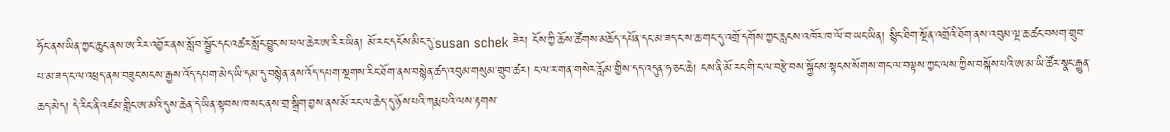ཧོང་ནས་ཡིན་ཀྱང་ཆུང་ནས་ཨ་རིར་འབྱོར་ནས་སློབ་སྦྱོང་དང་འཚར་སློང་བྱུང་ས་ཕལ་ཆེར་ཨ་རིར་ཡིན། མོ་རང་དངོས་མིང་དུ་susan schek ཟེར། ངོས་ཀྱི་ཆོས་ཚོགས་མཆོད་དཔོན་དང་མ་ཟད་ང་ས་ཆ་གང་དུ་འགྲོ་དགོས་ཀྱང་རླངས་འཁོར་ཁ་ལོ་བ་ཡང་ཡིན། སྙིང་ཐིག་སྔོན་འགྲོའི་ཐོག་ནས་འབུམ་ལྔ་ཆ་ཚང་བསག་གྲུབ་པ་མ་ཟད་ང་ལ་འཕྲད་ནས་བཟུང་སངས་རྒྱས་འོད་དཔག་མེད་ཡི་དམ་དུ་བསྙེན་ནས་འོད་དཔག་སྔགས་རིང་ཐོག་ནས་བསྙེན་ཚད་འབུམ་གསུམ་གྲུབ་ཚར། ང་ལ་ར་གན་གསེར་རློམ་གྱིས་དད་འདུན་ཧ་ཅང་ཆེ། ངས་ནི་མོ་རང་གི་ང་ལ་བརྩེ་བས་སྐྱོངས་སྟངས་སོགས་གང་ལ་བལྟས་ཀྱང་ལས་ཀྱིས་བསྐོས་པའི་ཨ་མ་ཡི་ཚོར་སྣང་རྒྱུན་ཆད་མེད། དེ་རིང་ནི་འཛམ་གླིང་ཨ་མའི་དུས་ཆེན་དེ་ཡིན་སྟབས་ཁ་སང་ནས་གྲ་སྒྲིག་བྱས་ནས་མོ་རང་ལ་ཆེད་དུ་ཉོས་པའི་ཀརྨ་པའི་ལས་རྟགས་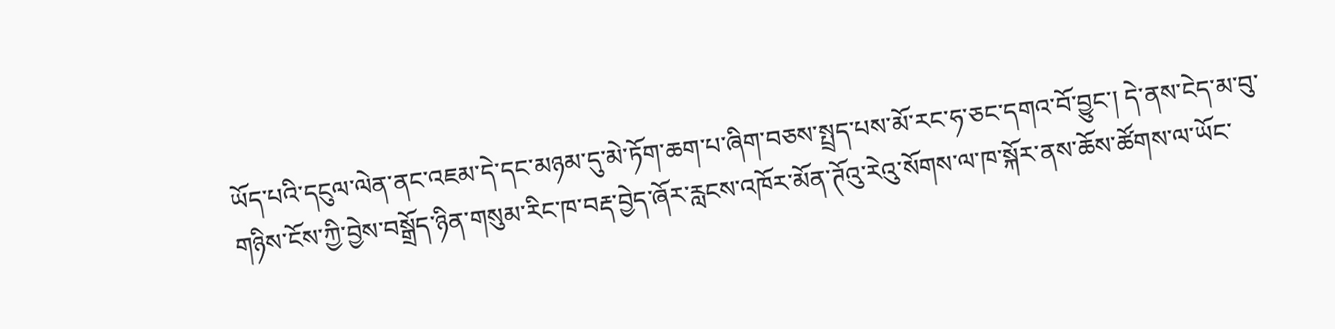ཡོད་པའི་དངུལ་ལེན་ནང་འཇམ་དེ་དང་མཉམ་དུ་མེ་ཏོག་ཆག་པ་ཞིག་བཅས་སྤྲད་པས་མོ་རང་ཧ་ཅང་དགའ་བོ་བྱུང་། དེ་ནས་ངེད་མ་བུ་གཉིས་ངོས་ཀྱི་བྱེས་བསྒྲོད་ཉིན་གསུམ་རིང་ཁ་བརྡ་བྱེད་ཞོར་རླངས་འཁོར་མོན་ཊོའུ་རེའུ་སོགས་ལ་ཁ་སྐོར་ནས་ཆོས་ཚོགས་ལ་ཡོང་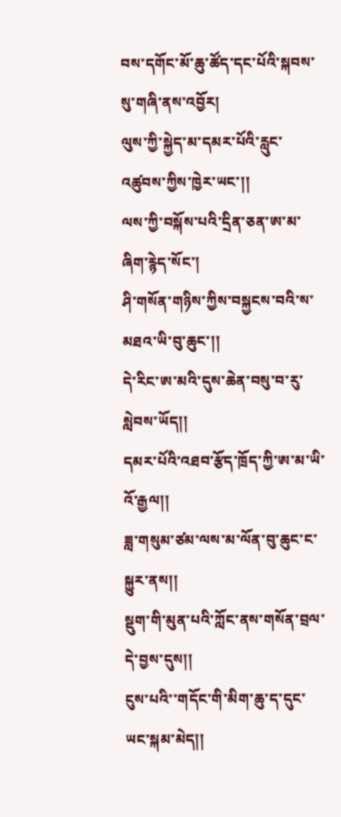བས་དགོང་མོ་ཆུ་ཚོད་དང་པོའི་སྐབས་སུ་གཞི་ནས་འབྱོར།
ལུས་ཀྱི་སྐྱེད་མ་དམར་པོའི་རླུང་འཚུབས་ཀྱིས་ཁྱེར་ཡང་།།
ལས་ཀྱི་བསྐོས་པའི་དྲིན་ཅན་ཨ་མ་ཞིག་རྙེད་སོང་།
ཤི་གསོན་གཉིས་ཀྱིས་བསྐྱངས་བའི་ས་མཐའ་ཡི་བུ་ཆུང་།།
དེ་རིང་ཨ་མའི་དུས་ཆེན་བསུ་བ་རུ་སླེབས་ཡོད།།
དམར་པོའི་འཐབ་རྩོད་ཁྲོད་ཀྱི་ཨ་མ་ཡི་འོ་རྒྱལ།།
ཟླ་གསུམ་ཙམ་ལས་མ་ལོན་བུ་ཆུང་ང་སྐྱུར་ནས།།
སྡུག་གི་མུན་པའི་ཀློང་ནས་གསོན་བྲལ་དེ་བྱས་དུས།།
ངུས་པའི་་གདོང་གི་མིག་ཆུ་ད་དུང་ཡང་སྐམ་མེད།།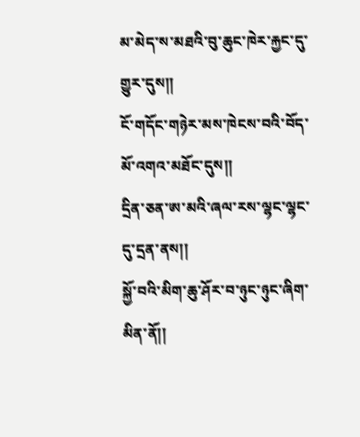མ་མེད་ས་མཐའི་བུ་ཆུང་ཁེར་རྐྱང་དུ་གྱུར་དུས།།
ངོ་གདོང་གཉེར་མས་ཁེངས་བའི་བོད་མོ་འགའ་མཐོང་དུས།།
དྲིན་ཅན་ཨ་མའི་ཞལ་རས་ལྷང་ལྷང་དུ་དྲན་ནས།།
སྐྱོ་བའི་མིག་ཆུ་ཤོར་བ་ཉུང་ཉུང་ཞིག་མིན་ནོ།།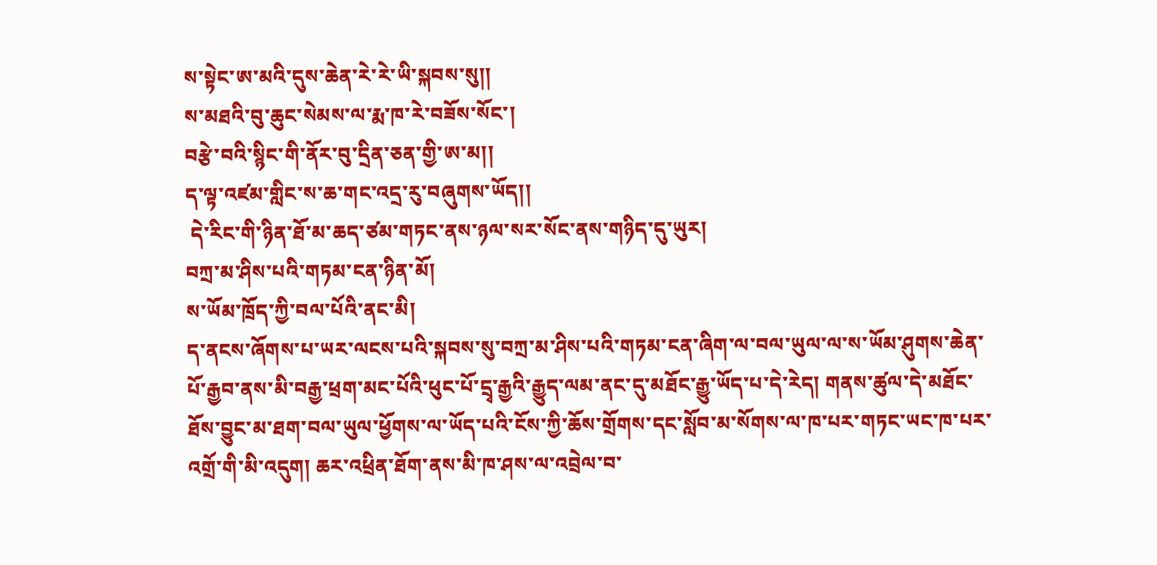ས་སྟེང་ཨ་མའི་དུས་ཆེན་རེ་རེ་ཡི་སྐབས་སུ།།
ས་མཐའི་བུ་ཆུང་སེམས་ལ་རྨ་ཁ་རེ་བཟོས་སོང་།
བརྩེ་བའི་སྙིང་གི་ནོར་བུ་དྲིན་ཅན་གྱི་ཨ་མ།།
ད་ལྟ་འཛམ་གླིང་ས་ཆ་གང་འདྲ་རུ་བཞུགས་ཡོད།།
 དེ་རིང་གི་ཉིན་ཐོ་མ་ཆད་ཙམ་གཏང་ནས་ཉལ་སར་སོང་ནས་གཉིད་དུ་ཡུར།
བཀྲ་མ་ཤིས་པའི་གཏམ་ངན་ཉིན་མོ།
ས་ཡོམ་ཁྲོད་ཀྱི་བལ་པོའི་ནང་མི།
ད་ནངས་ཞོགས་པ་ཡར་ལངས་པའི་སྐབས་སུ་བཀྲ་མ་ཤིས་པའི་གཏམ་ངན་ཞིག་ལ་བལ་ཡུལ་ལ་ས་ཡོམ་ཤུགས་ཆེན་པོ་རྒྱབ་ནས་མི་བརྒྱ་ཕྲག་མང་པོའི་ཕུང་པོ་དྲྭ་རྒྱའི་རྒྱུད་ལམ་ནང་དུ་མཐོང་རྒྱུ་ཡོད་པ་དེ་རེད། གནས་ཚུལ་དེ་མཐོང་ཐོས་བྱུང་མ་ཐག་བལ་ཡུལ་ཕྱོགས་ལ་ཡོད་པའི་ངོས་ཀྱི་ཆོས་གྲོགས་དང་སློབ་མ་སོགས་ལ་ཁ་པར་གཏང་ཡང་ཁ་པར་འགྲོ་གི་མི་འདུག། ཆར་འཕྲིན་ཐོག་ནས་མི་ཁ་ཤས་ལ་འབྲེལ་བ་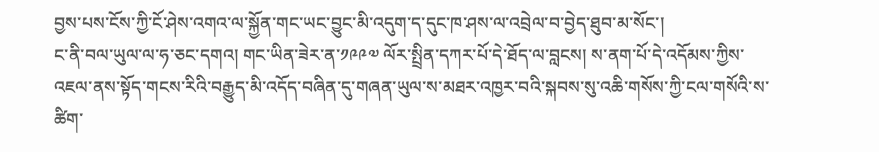བྱས་པས་ངོས་ཀྱི་ངོ་ཤེས་འགའ་ལ་སྐྱོན་གང་ཡང་བྱུང་མི་འདུག་ད་དུང་ཁ་ཤས་ལ་འབྲེལ་བ་བྱེད་ཐུབ་མ་སོང་།
ང་ནི་བལ་ཡུལ་ལ་ཧ་ཅང་དགའ། གང་ཡིན་ཟེར་ན་༡༩༩༧ ལོར་སྤྲིན་དཀར་པོ་དེ་ཐོད་ལ་བླངས། ས་ནག་པོ་དེ་འདོམས་ཀྱིས་འཇལ་ནས་སྟོད་གངས་རིའི་བརྒྱུད་མི་འདོད་བཞིན་དུ་གཞན་ཡུལ་ས་མཐར་འཁྱར་བའི་སྐབས་སུ་འཆི་གསོས་ཀྱི་ངལ་གསོའི་ས་ཚིག་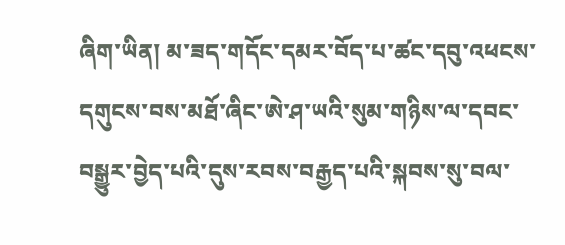ཞིག་ཡིན། མ་ཟད་གདོང་དམར་བོད་པ་ཚང་དབུ་འཕངས་དགུངས་བས་མཐོ་ཞིང་ཨེ་ཤ་ཡའི་སུམ་གཉིས་ལ་དབང་བསྒྱུར་བྱེད་པའི་དུས་རབས་བརྒྱད་པའི་སྐབས་སུ་བལ་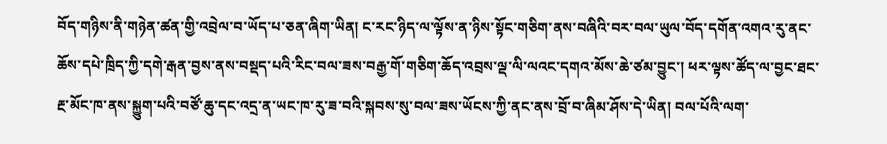བོད་གཉིས་ནི་གཉེན་ཚན་གྱི་འབྲེལ་བ་ཡོད་པ་ཅན་ཞིག་ཡིན། ང་རང་ཉིད་ལ་ལྟོས་ན་ཉིས་སྟོང་གཅིག་ནས་བཞིའི་བར་བལ་ཡུལ་བོད་དགོན་འགའ་རུ་ནང་ཆོས་དཔེ་ཁྲིད་ཀྱི་དགེ་རྒན་བྱས་ནས་བསྡད་པའི་རིང་བལ་ཟས་བརྒྱ་གོ་གཅིག་ཆོད་འབྲས་ལྡ་ལི་ལའང་དགའ་མོས་ཆེ་ཙམ་བྱུང་། ཕར་ལྟས་ཚོད་ལ་བྱང་ཐང་རྔ་མོང་ཁ་ནས་སྐྱུག་པའི་བཙོ་ཆུ་དང་འདྲ་ན་ཡང་ཁ་རུ་ཟ་བའི་སྐབས་སུ་བལ་ཟས་ཡོངས་ཀྱི་ནང་ནས་བྲོ་བ་ཞིམ་ཤོས་དེ་ཡིན། བལ་པོའི་ལག་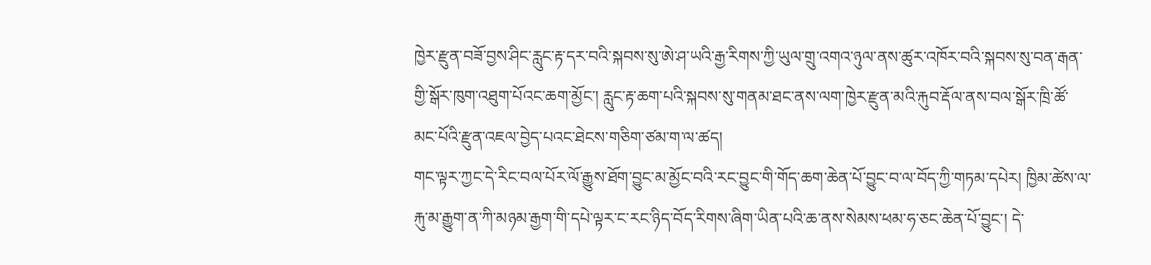ཁྱེར་རྫུན་བཟོ་བྱས་ཤིང་རླུང་རྟ་དར་བའི་སྐབས་སུ་ཨེ་ཤ་ཡའི་རྒྱ་རིགས་ཀྱི་ཡུལ་གྲུ་འགའ་ཉུལ་ནས་ཚུར་འཁོར་བའི་སྐབས་སུ་བན་རྒན་གྱི་སྒོར་ཁུག་འཐུག་པོའང་ཆག་མྱོང་། རླུང་རྟ་ཆག་པའི་སྐབས་སུ་གནམ་ཐང་ནས་ལག་ཁྱེར་རྫུན་མའི་རྐུབ་རྡོལ་ནས་བལ་སྒོར་ཁྲི་ཚོ་མང་པོའི་རྫུན་འཇལ་བྱེད་པའང་ཐེངས་གཅིག་ཙམ་ག་ལ་ཚད།
གང་ལྟར་ཀྱང་དེ་རིང་བལ་པོར་ལོ་རྒྱུས་ཐོག་བྱུང་མ་མྱོང་བའི་རང་བྱུང་གི་གོད་ཆག་ཆེན་པོ་བྱུང་བ་ལ་བོད་ཀྱི་གཏམ་དཔེར། ཁྱིམ་ཚེས་ལ་རྐུ་མ་རྒྱུག་ན་ཀི་མཉམ་རྒྱག་གི་དཔེ་ལྟར་ང་རང་ཉིད་བོད་རིགས་ཞིག་ཡིན་པའི་ཆ་ནས་སེམས་ཕམ་ཧ་ཅང་ཆེན་པོ་བྱུང་། དེ་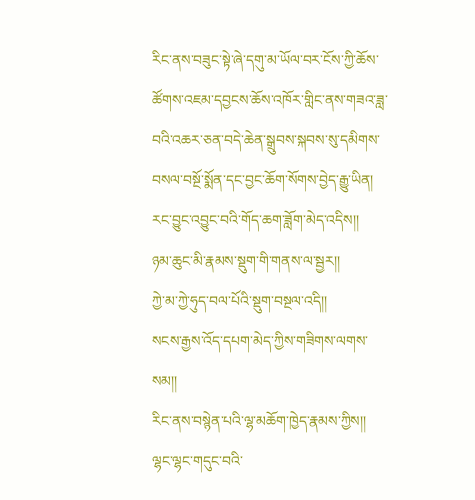རིང་ནས་བཟུང་སྟེ་ཞེ་དགུ་མ་ཡོལ་བར་ངོས་ཀྱི་ཆོས་ཚོགས་འཇམ་དབྱངས་ཆོས་འཁོར་གླིང་ནས་གཟའ་ཟླ་བའི་འཆར་ཅན་བདེ་ཆེན་སྒྲུབས་སྐབས་སུ་དམིགས་བསལ་བསྔོ་སྨོན་དང་བྱང་ཆོག་སོགས་བྱེད་རྒྱུ་ཡིན།
རང་བྱུང་འབྱུང་བའི་གོད་ཆག་ཟློག་མེད་འདིས།།
ཉམ་ཆུང་མི་རྣམས་སྡུག་གི་གནས་ལ་སྦྱར།།
ཀྱེ་མ་ཀྱེ་ཧུད་བལ་པོའི་སྡུག་བསྔལ་འདི།།
སངས་རྒྱས་འོད་དཔག་མེད་ཀྱིས་གཟིགས་ལགས་སམ།།
རིང་ནས་བསྙེན་པའི་ལྷ་མཆོག་ཁྱེད་རྣམས་ཀྱིས།།
ལྷང་ལྷང་གདུང་བའི་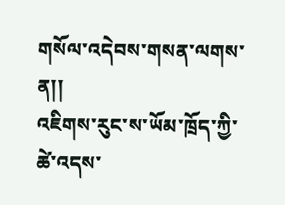གསོལ་འདེབས་གསན་ལགས་ན།།
འཇིགས་རུང་ས་ཡོམ་ཁྲོད་ཀྱི་ཚེ་འདས་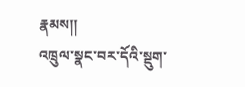རྣམས།།
འཁྲུལ་སྣང་བར་དོའི་སྡུག་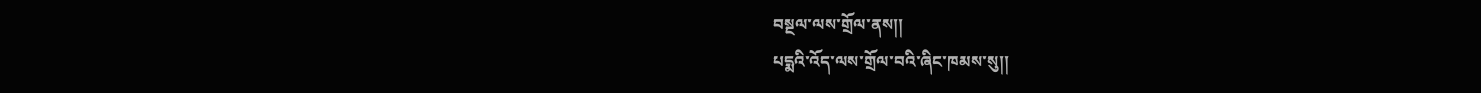བསྔལ་ལས་གྲོལ་ནས།།
པདྨའི་འོད་ལས་གྲོལ་བའི་ཞིང་ཁམས་སུ།།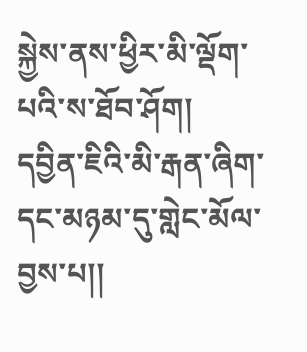སྐྱེས་ནས་ཕྱིར་མི་ལྡོག་པའི་ས་ཐོབ་ཤོག།
དབྱིན་ཇིའི་མི་རྒན་ཞིག་དང་མཉམ་དུ་གླེང་མོལ་བྱས་པ།།